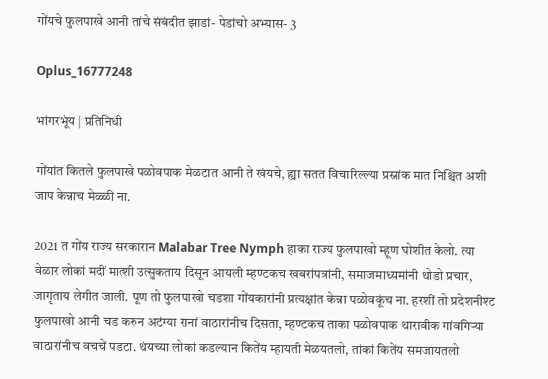गोंयचे फुलपाखे आनी तांचे संबंदीत झाडां- पेडांचो अभ्यास- 3

Oplus_16777248

भांगरभूंय | प्रतिनिधी

गोंयांत कितले फुलपाखे पळोवपाक मेळटात आनी ते खंयचे, ह्या सतत विचारिल्ल्या प्रस्नांक मात निश्चित अशी जाप केन्नाच मेळ्ळी ना.

2021 त गोंय राज्य सरकारान Malabar Tree Nymph हाका राज्य फुलपाखो म्हूण घोशीत केलो. त्या वेळार लोकां मदीं मात्शी उत्सुकताय दिसून आयली म्हण्टकच खबरांपत्रांनी, समाजमाध्यमांनी थोडो प्रचार, जागृताय लेगीत जाली. पूण तो फुलपाखो चडशा गोंयकारांनी प्रत्यक्षांत केन्ना पळोवकूंच ना. हरशीं तो प्रदेशनीश्ट फुलपाखो आनी चड करुन अटंग्या रानां वाठारांनीच दिसता, म्हण्टकच ताका पळोवपाक थारावीक गांवगिऱ्या वाठारांनीच वचचें पडटा. थंयच्या लोकां कडल्यान कितेंय म्हायती मेळयतलो, तांकां कितेंय समजायतलो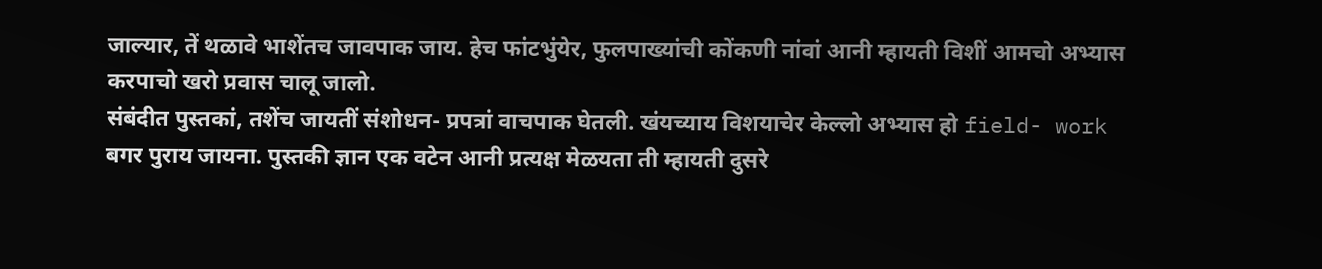जाल्यार, तें थळावे भाशेंतच जावपाक जाय. हेच फांटभुंयेर, फुलपाख्यांची कोंकणी नांवां आनी म्हायती विशीं आमचो अभ्यास करपाचो खरो प्रवास चालू जालो.
संबंदीत पुस्तकां, तशेंच जायतीं संशोधन- प्रपत्रां वाचपाक घेतली. खंयच्याय विशयाचेर केल्लो अभ्यास हो field- work बगर पुराय जायना. पुस्तकी ज्ञान एक वटेन आनी प्रत्यक्ष मेळयता ती म्हायती दुसरे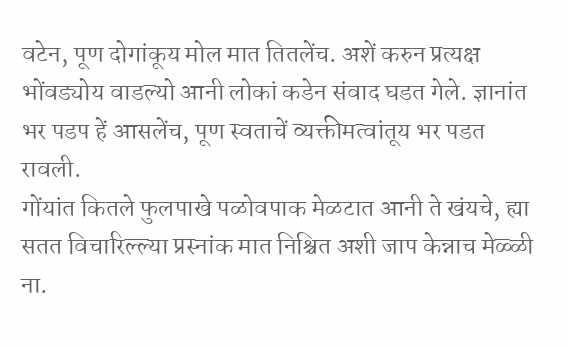वटेन, पूण दोगांकूय मोल मात तितलेंच. अशें करुन प्रत्यक्ष भोंवड्योय वाडल्यो आनी लोकां कडेन संवाद घडत गेले. ज्ञानांत भर पडप हें आसलेंच, पूण स्वताचें व्यक्तीमत्वांतूय भर पडत रावली.
गोंयांत कितले फुलपाखे पळोवपाक मेळटात आनी ते खंयचे, ह्या सतत विचारिल्ल्या प्रस्नांक मात निश्चित अशी जाप केन्नाच मेळ्ळी ना.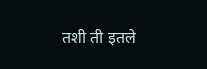तशी ती इतले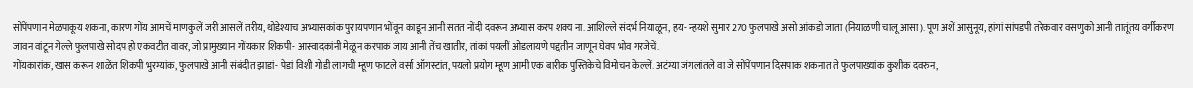सोंपेंपणान मेळपाकूय शकना, कारण गोंय आमचें माणकुलें जरी आसलें तरीय, थोडेश्याच अभ्यासकांक पुरायपणान भोंवून काडून आनी सतत नोंदी दवरून अभ्यास करप शक्य ना. आशिल्ले संदर्भ नियाळून, हय- न्हयशे सुमार 270 फुलपाखे असो आंकडो जाता (नियाळणी चालू आसा). पूण अशें आसुनूय, हांगां सांपडपी तरेकवार वसणुको आनी तातूंतय वर्गीकरण जावन वांटून गेल्ले फुलपाखे सोदप हो एकवटीत वावर, जो प्रामुख्यान गोंयकार शिकपी- आस्वादकांनी मेळून करपाक जाय आनी तेंच खातीर, तांकां पयलीं ओडलायणे पद्दतीन जाणून घेवप भोव गरजेचें.
गोंयकारांक, खास करून शाळेंत शिकपी भुरग्यांक, फुलपाखे आनी संबंदीत झाडां- पेडां विशी गोडी लागची म्हूण फाटले वर्सा ऑगस्टांत, पयलो प्रयोग म्हूण आमी एक बारीक पुस्तिकेचे विमोचन केल्लें. अटंग्या जंगलांतले वा जे सोंपेंपणान दिसपाक शकनात ते फुलपाख्यांक कुशीक दवरुन,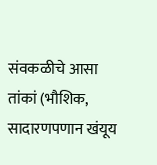संवकळीचे आसा तांकां (भौशिक, सादारणपणान खंयूय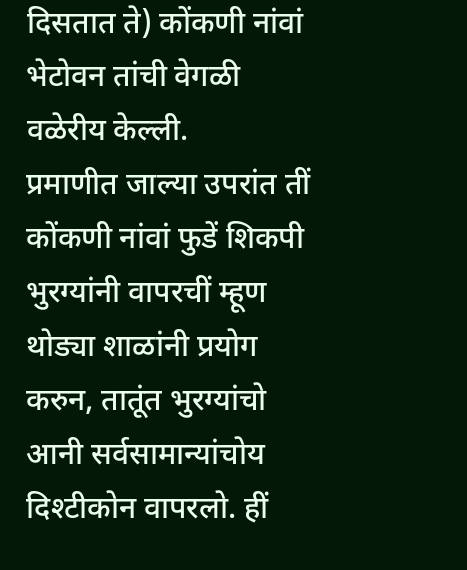दिसतात ते) कोंकणी नांवां भेटोवन तांची वेगळी वळेरीय केल्ली.
प्रमाणीत जाल्या उपरांत तीं कोंकणी नांवां फुडें शिकपी भुरग्यांनी वापरचीं म्हूण थोड्या शाळांनी प्रयोग करुन, तातूंत भुरग्यांचो आनी सर्वसामान्यांचोय दिश्टीकोन वापरलो. हीं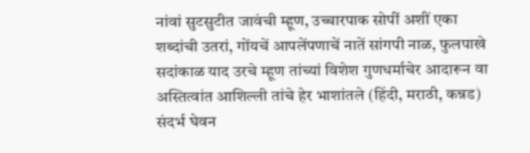नांवां सुटसुटीत जावंची म्हूण, उच्चारपाक सोपीं अशीं एका शब्दांची उतरां, गोंयचें आपलेंपणाचें नातें सांगपी नाळ, फुलपाखे सदांकाळ याद उरचे म्हूण तांच्यां विशेश गुणधर्माचेर आदारून वा अस्तित्वांत आशिल्ली तांचे हेर भाशांतले (हिंदी, मराठी, कन्नड) संदर्भ घेवन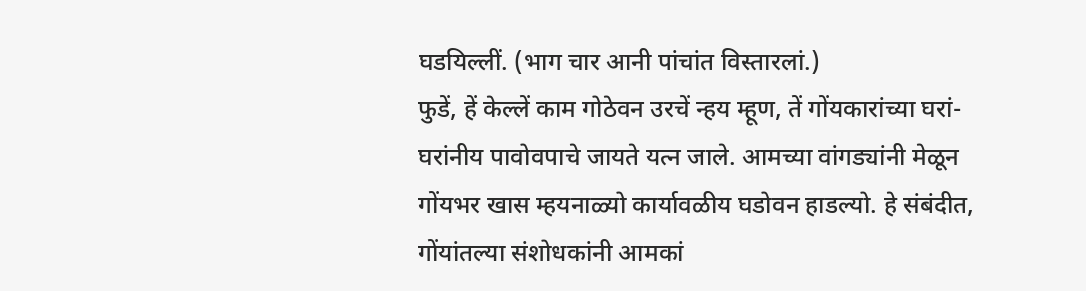घडयिल्लीं. (भाग चार आनी पांचांत विस्तारलां.)
फुडें, हें केल्लें काम गोठेवन उरचें न्हय म्हूण, तें गोंयकारांच्या घरां- घरांनीय पावोवपाचे जायते यत्न जाले. आमच्या वांगड्यांनी मेळून गोंयभर खास म्हयनाळ्यो कार्यावळीय घडोवन हाडल्यो. हे संबंदीत, गोंयांतल्या संशोधकांनी आमकां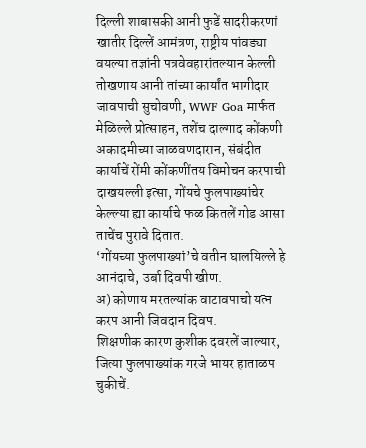दिल्ली शाबासकी आनी फुडें सादरीकरणां खातीर दिल्लें आमंत्रण, राष्ट्रीय पांवड्या वयल्या तज्ञांनी पत्रवेवहारांतल्यान केल्ली तोखणाय आनी तांच्या कार्यांत भागीदार जावपाची सुचोवणी, WWF Goa मार्फत मेळिल्ले प्रोत्साहन, तशेंच दाल्गाद कोंकणी अकादमीच्या जाळवणदारान, संबंदीत कार्याचें रोंमी कोंकणींतय विमोचन करपाची दाखयल्ली इत्सा, गोंयचे फुलपाख्यांचेर केल्ल्या ह्या कार्याचे फळ कितलें गोड आसा ताचेंच पुरावे दितात.
‘गोंयच्या फुलपाख्यां’चे वतीन घालयिल्ले हे आनंदाचे, उर्बा दिवपी खीण.
अ) कोणाय मरतल्यांक वाटावपाचो यत्न करप आनी जिवदान दिवप.
शिक्षणीक कारण कुशीक दवरलें जाल्यार, जित्या फुलपाख्यांक गरजे भायर हाताळप चुकीचें.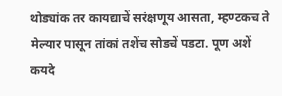थोड्यांक तर कायद्याचें सरंक्षणूय आसता, म्हण्टकच ते मेल्यार पासून तांकां तशेंच सोडचें पडटा. पूण अशें कयदे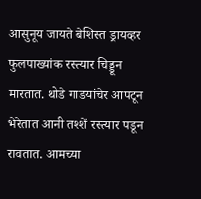आसुनूय जायते बेशिस्त ड्रायव्हर फुलपाख्यांक रस्त्यार चिड्डून मारतात. थोडे गाडयांचेर आपटून भेरेतात आनी तश्शें रस्त्यार पडून रावतात. आमच्या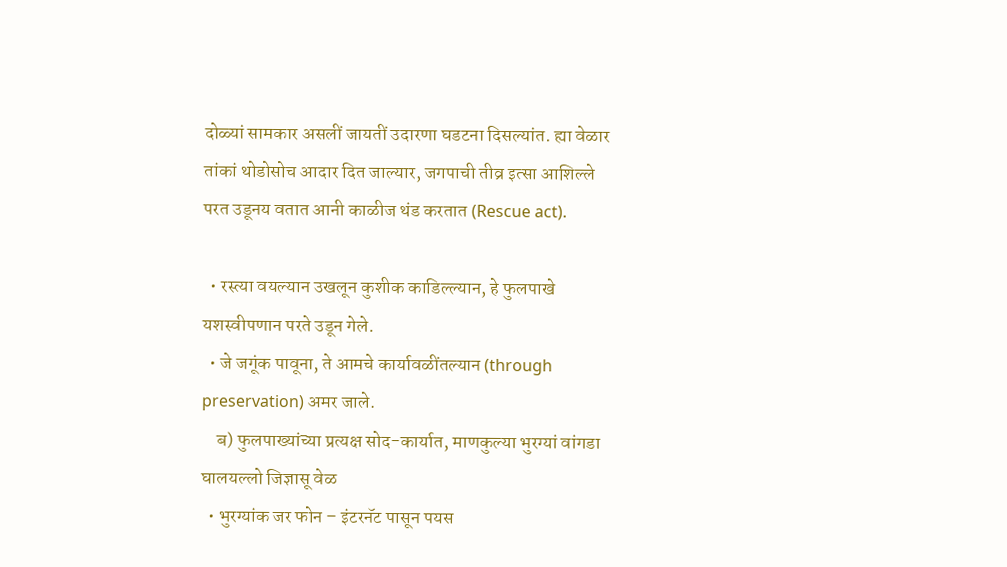दोळ्यां सामकार असलीं जायतीं उदारणा घडटना दिसल्यांत. ह्या वेळार तांकां थोडोसोच आदार दित जाल्यार, जगपाची तीव्र इत्सा आशिल्ले परत उडूनय वतात आनी काळीज थंड करतात (Rescue act).

  • रस्त्या वयल्यान उखलून कुशीक काडिल्ल्यान, हे फुलपाखे यशस्वीपणान परते उडून गेले.
  • जे जगूंक पावूना, ते आमचे कार्यावळींतल्यान (through preservation) अमर जाले.
    ब) फुलपाख्यांच्या प्रत्यक्ष सोद-कार्यात, माणकुल्या भुरग्यां वांगडा घालयल्लो जिज्ञासू वेळ
  • भुरग्यांक जर फोन – इंटरनॅट पासून पयस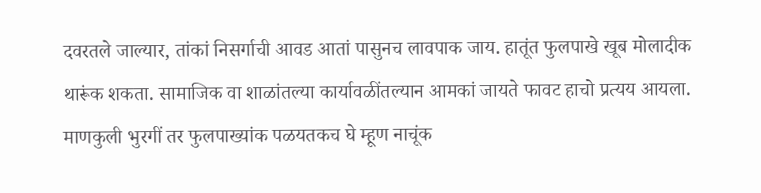दवरतले जाल्यार, तांकां निसर्गाची आवड आतां पासुनच लावपाक जाय. हातूंत फुलपाखे खूब मोलादीक थारूंक शकता. सामाजिक वा शाळांतल्या कार्यावळींतल्यान आमकां जायते फावट हाचो प्रत्यय आयला. माणकुली भुरगीं तर फुलपाख्यांक पळयतकच घे म्हूण नाचूंक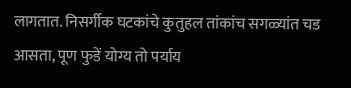लागतात. निसर्गीक घटकांचे कुतुहल तांकांच सगळ्यांत चड आसता, पूण फुडें योग्य तो पर्याय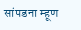सांपडना म्हूण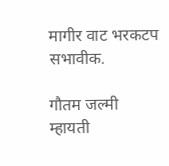मागीर वाट भरकटप सभावीक.

गौतम जल्मी
म्हायती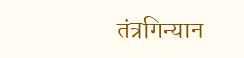तंत्रगिन्यान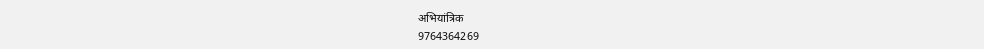अभियांत्रिक
9764364269